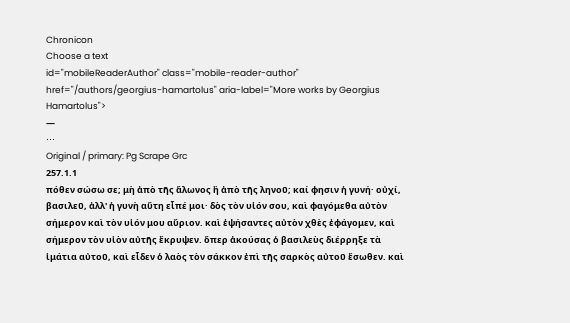Chronicon
Choose a text
id="mobileReaderAuthor" class="mobile-reader-author" href="/authors/georgius-hamartolus" aria-label="More works by Georgius Hamartolus">
—
⋯
Original / primary: Pg Scrape Grc
257.1.1
πόθεν σώσω σε; μὴ ἀπὸ τῆς ἅλωνος ἢ ἀπὸ τῆς ληνοῦ; καί φησιν ἡ γυνή· οὐχί, βασιλεῦ, ἀλλ' ἡ γυνὴ αὕτη εἶπέ μοι· δὸς τὸν υἱόν σου, καὶ φαγόμεθα αὐτὸν σήμερον καὶ τὸν υἱόν μου αὔριον. καὶ ἑψήσαντες αὐτὸν χθὲς ἐφάγομεν, καὶ σήμερον τὸν υἱὸν αὐτῆς ἔκρυψεν. ὅπερ ἀκούσας ὁ βασιλεὺς διέρρηξε τὰ ἱμάτια αὐτοῦ, καὶ εἶδεν ὁ λαὸς τὸν σάκκον ἐπὶ τῆς σαρκὸς αὐτοῦ ἔσωθεν. καὶ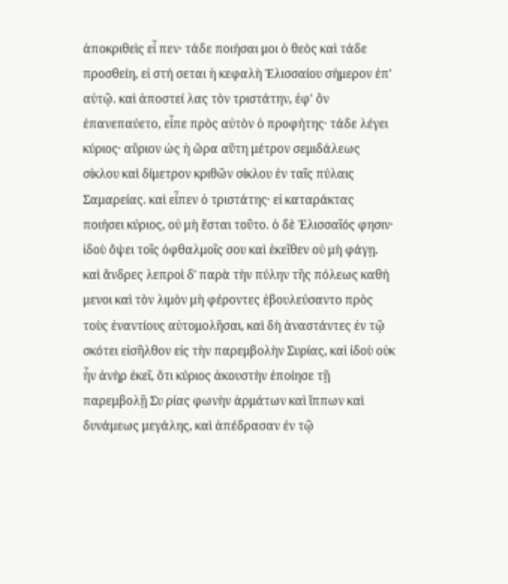ἀποκριθεὶς εἶ πεν· τάδε ποιήσαι μοι ὁ θεὸς καὶ τάδε προσθείη, εἰ στή σεται ἡ κεφαλὴ Ἐλισσαίου σήμερον ἐπ' αὐτῷ. καὶ ἀποστεί λας τὸν τριστάτην, ἐφ' ὃν ἐπανεπαύετο, εἶπε πρὸς αὐτὸν ὁ προφήτης· τάδε λέγει κύριος· αὔριον ὡς ἡ ὥρα αὕτη μέτρον σεμιδάλεως σίκλου καὶ δίμετρον κριθῶν σίκλου ἐν ταῖς πύλαις Σαμαρείας. καὶ εἶπεν ὁ τριστάτης· εἰ καταράκτας ποιήσει κύριος, οὐ μὴ ἔσται τοῦτο. ὁ δὲ Ἐλισσαῖός φησιν· ἰδοὺ ὄψει τοῖς ὀφθαλμοῖς σου καὶ ἐκεῖθεν οὐ μὴ φάγῃ. καὶ ἄνδρες λεπροὶ δʹ παρὰ τὴν πύλην τῆς πόλεως καθή μενοι καὶ τὸν λιμὸν μὴ φέροντες ἐβουλεύσαντο πρὸς τοὺς ἐναντίους αὐτομολῆσαι, καὶ δὴ ἀναστάντες ἐν τῷ σκότει εἰσῆλθον εἰς τὴν παρεμβολὴν Συρίας, καὶ ἰδοὺ οὐκ ἦν ἀνὴρ ἐκεῖ, ὅτι κύριος ἀκουστὴν ἐποίησε τῇ παρεμβολῇ Συ ρίας φωνὴν ἁρμάτων καὶ ἵππων καὶ δυνάμεως μεγάλης, καὶ ἀπέδρασαν ἐν τῷ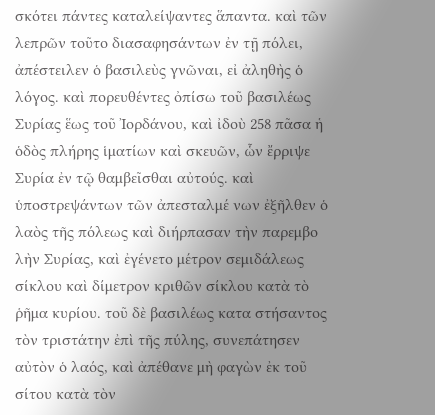σκότει πάντες καταλείψαντες ἅπαντα. καὶ τῶν λεπρῶν τοῦτο διασαφησάντων ἐν τῇ πόλει, ἀπέστειλεν ὁ βασιλεὺς γνῶναι, εἰ ἀληθὴς ὁ λόγος. καὶ πορευθέντες ὀπίσω τοῦ βασιλέως Συρίας ἕως τοῦ Ἰορδάνου, καὶ ἰδοὺ 258 πᾶσα ἡ ὁδὸς πλήρης ἱματίων καὶ σκευῶν, ὧν ἔρριψε Συρία ἐν τῷ θαμβεῖσθαι αὐτούς. καὶ ὑποστρεψάντων τῶν ἀπεσταλμέ νων ἐξῆλθεν ὁ λαὸς τῆς πόλεως καὶ διήρπασαν τὴν παρεμβο λὴν Συρίας, καὶ ἐγένετο μέτρον σεμιδάλεως σίκλου καὶ δίμετρον κριθῶν σίκλου κατὰ τὸ ῥῆμα κυρίου. τοῦ δὲ βασιλέως κατα στήσαντος τὸν τριστάτην ἐπὶ τῆς πύλης, συνεπάτησεν αὐτὸν ὁ λαός, καὶ ἀπέθανε μὴ φαγὼν ἐκ τοῦ σίτου κατὰ τὸν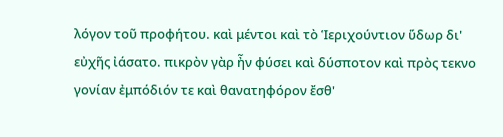λόγον τοῦ προφήτου. καὶ μέντοι καὶ τὸ Ἱεριχούντιον ὕδωρ δι' εὐχῆς ἰάσατο. πικρὸν γὰρ ἦν φύσει καὶ δύσποτον καὶ πρὸς τεκνο γονίαν ἐμπόδιόν τε καὶ θανατηφόρον ἔσθ'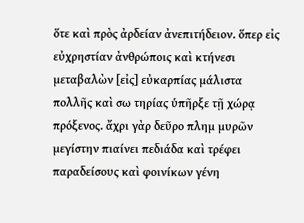ὅτε καὶ πρὸς ἀρδείαν ἀνεπιτήδειον. ὅπερ εἰς εὐχρηστίαν ἀνθρώποις καὶ κτήνεσι μεταβαλὼν [εἰς] εὐκαρπίας μάλιστα πολλῆς καὶ σω τηρίας ὑπῆρξε τῇ χώρᾳ πρόξενος. ἄχρι γὰρ δεῦρο πλημ μυρῶν μεγίστην πιαίνει πεδιάδα καὶ τρέφει παραδείσους καὶ φοινίκων γένη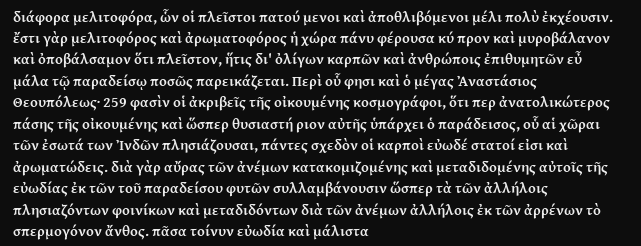διάφορα μελιτοφόρα, ὧν οἱ πλεῖστοι πατού μενοι καὶ ἀποθλιβόμενοι μέλι πολὺ ἐκχέουσιν. ἔστι γὰρ μελιτοφόρος καὶ ἀρωματοφόρος ἡ χώρα πάνυ φέρουσα κύ προν καὶ μυροβάλανον καὶ ὀποβάλσαμον ὅτι πλεῖστον, ἥτις δι' ὀλίγων καρπῶν καὶ ἀνθρώποις ἐπιθυμητῶν εὖ μάλα τῷ παραδείσῳ ποσῶς παρεικάζεται. Περὶ οὗ φησι καὶ ὁ μέγας Ἀναστάσιος Θεουπόλεως· 259 φασὶν οἱ ἀκριβεῖς τῆς οἰκουμένης κοσμογράφοι, ὅτι περ ἀνατολικώτερος πάσης τῆς οἰκουμένης καὶ ὥσπερ θυσιαστή ριον αὐτῆς ὑπάρχει ὁ παράδεισος, οὗ αἱ χῶραι τῶν ἐσωτά των Ἰνδῶν πλησιάζουσαι, πάντες σχεδὸν οἱ καρποὶ εὐωδέ στατοί εἰσι καὶ ἀρωματώδεις. διὰ γὰρ αὔρας τῶν ἀνέμων κατακομιζομένης καὶ μεταδιδομένης αὐτοῖς τῆς εὐωδίας ἐκ τῶν τοῦ παραδείσου φυτῶν συλλαμβάνουσιν ὥσπερ τὰ τῶν ἀλλήλοις πλησιαζόντων φοινίκων καὶ μεταδιδόντων διὰ τῶν ἀνέμων ἀλλήλοις ἐκ τῶν ἀρρένων τὸ σπερμογόνον ἄνθος. πᾶσα τοίνυν εὐωδία καὶ μάλιστα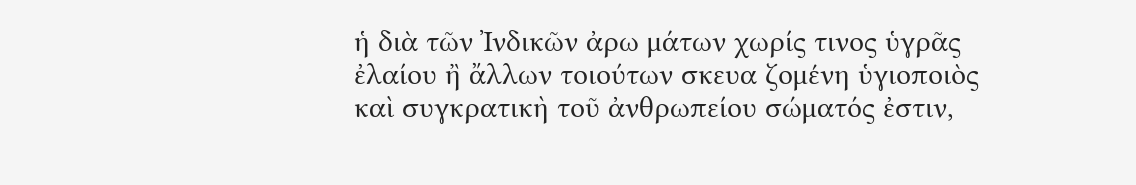ἡ διὰ τῶν Ἰνδικῶν ἀρω μάτων χωρίς τινος ὑγρᾶς ἐλαίου ἢ ἄλλων τοιούτων σκευα ζομένη ὑγιοποιὸς καὶ συγκρατικὴ τοῦ ἀνθρωπείου σώματός ἐστιν,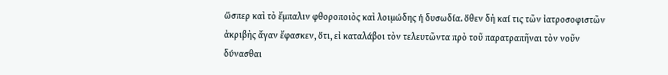ὥσπερ καὶ τὸ ἔμπαλιν φθοροποιὸς καὶ λοιμώδης ἡ δυσωδία. ὅθεν δὴ καί τις τῶν ἰατροσοφιστῶν ἀκριβὴς ἄγαν ἔφασκεν, ὅτι, εἰ καταλάβοι τὸν τελευτῶντα πρὸ τοῦ παρατραπῆναι τὸν νοῦν δύνασθαι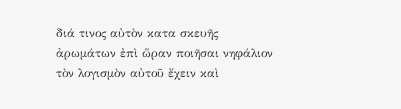διά τινος αὐτὸν κατα σκευῆς ἀρωμάτων ἐπὶ ὥραν ποιῆσαι νηφάλιον τὸν λογισμὸν αὐτοῦ ἔχειν καὶ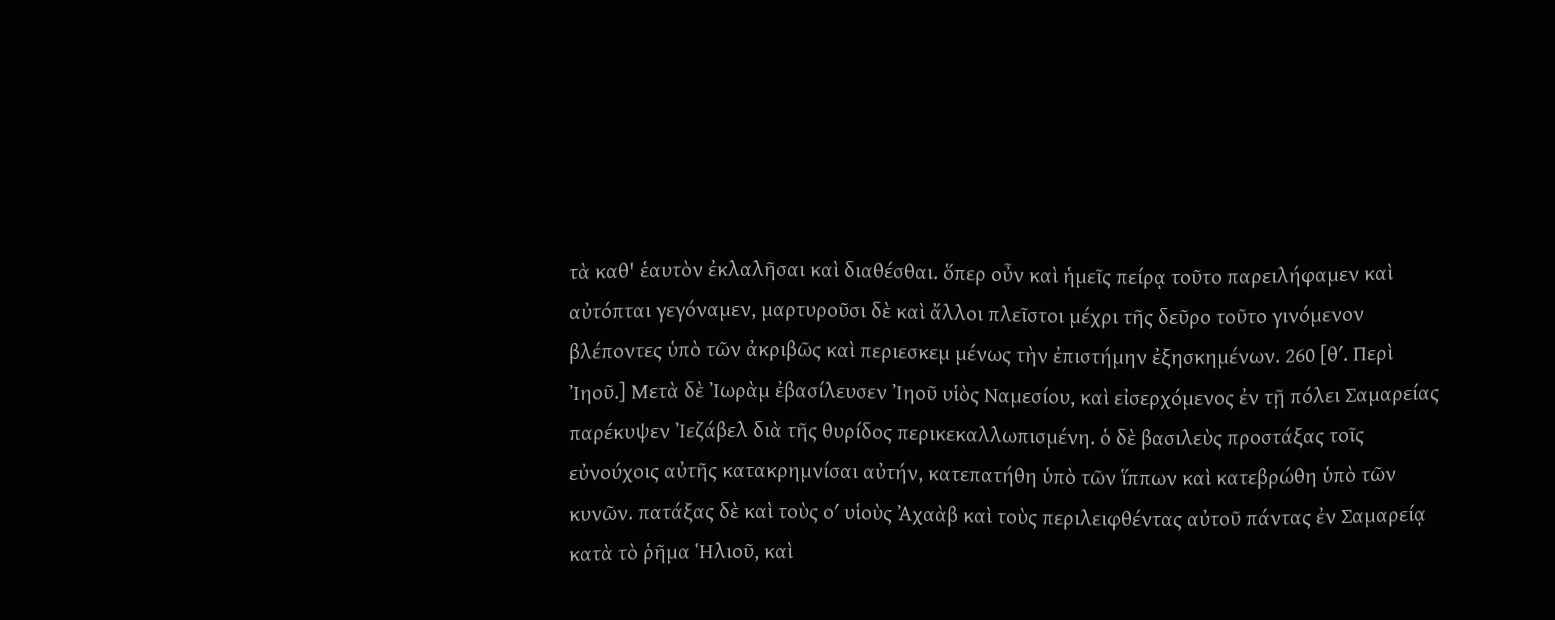τὰ καθ' ἑαυτὸν ἐκλαλῆσαι καὶ διαθέσθαι. ὅπερ οὖν καὶ ἡμεῖς πείρᾳ τοῦτο παρειλήφαμεν καὶ αὐτόπται γεγόναμεν, μαρτυροῦσι δὲ καὶ ἄλλοι πλεῖστοι μέχρι τῆς δεῦρο τοῦτο γινόμενον βλέποντες ὑπὸ τῶν ἀκριβῶς καὶ περιεσκεμ μένως τὴν ἐπιστήμην ἐξησκημένων. 260 [θʹ. Περὶ Ἰηοῦ.] Μετὰ δὲ Ἰωρὰμ ἐβασίλευσεν Ἰηοῦ υἱὸς Ναμεσίου, καὶ εἰσερχόμενος ἐν τῇ πόλει Σαμαρείας παρέκυψεν Ἰεζάβελ διὰ τῆς θυρίδος περικεκαλλωπισμένη. ὁ δὲ βασιλεὺς προστάξας τοῖς εὐνούχοις αὐτῆς κατακρημνίσαι αὐτήν, κατεπατήθη ὑπὸ τῶν ἵππων καὶ κατεβρώθη ὑπὸ τῶν κυνῶν. πατάξας δὲ καὶ τοὺς οʹ υἱοὺς Ἀχαὰβ καὶ τοὺς περιλειφθέντας αὐτοῦ πάντας ἐν Σαμαρείᾳ κατὰ τὸ ῥῆμα Ἡλιοῦ, καὶ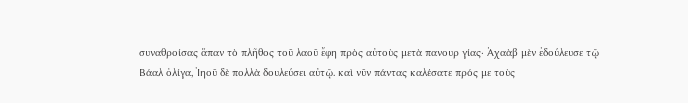συναθροίσας ἅπαν τὸ πλῆθος τοῦ λαοῦ ἔφη πρὸς αὐτοὺς μετὰ πανουρ γίας· Ἀχαὰβ μὲν ἐδούλευσε τῷ Βάαλ ὀλίγα, Ἰηοῦ δὲ πολλὰ δουλεύσει αὐτῷ. καὶ νῦν πάντας καλέσατε πρός με τοὺς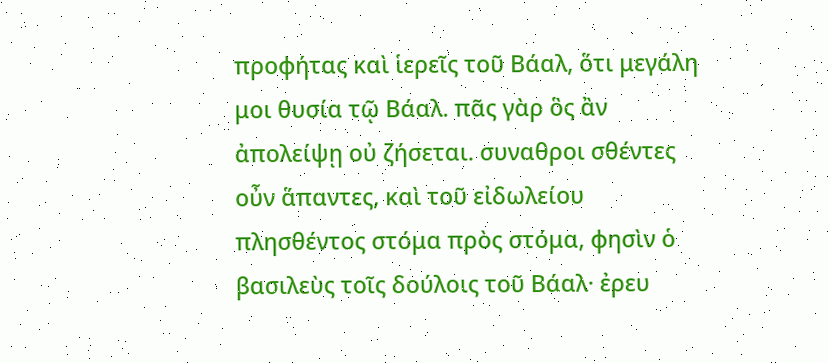προφήτας καὶ ἱερεῖς τοῦ Βάαλ, ὅτι μεγάλη μοι θυσία τῷ Βάαλ. πᾶς γὰρ ὃς ἂν ἀπολείψῃ οὐ ζήσεται. συναθροι σθέντες οὖν ἅπαντες, καὶ τοῦ εἰδωλείου πλησθέντος στόμα πρὸς στόμα, φησὶν ὁ βασιλεὺς τοῖς δούλοις τοῦ Βάαλ· ἐρευ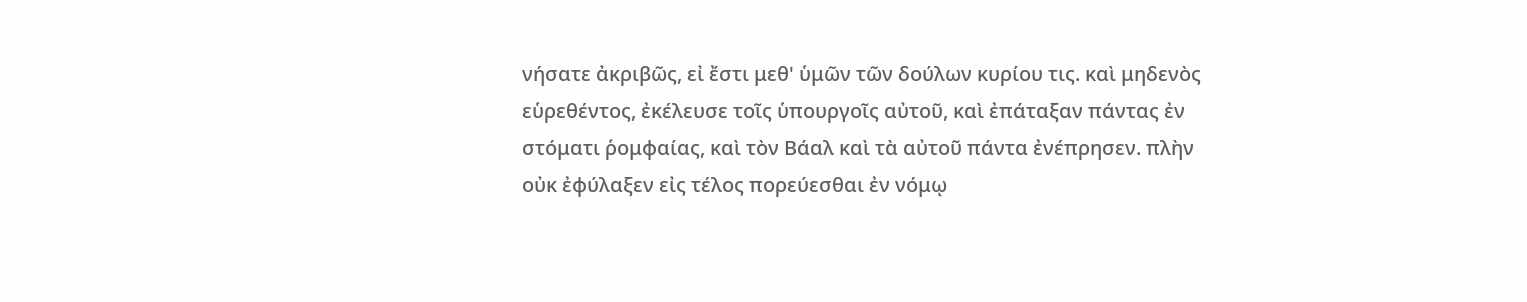νήσατε ἀκριβῶς, εἰ ἔστι μεθ' ὑμῶν τῶν δούλων κυρίου τις. καὶ μηδενὸς εὑρεθέντος, ἐκέλευσε τοῖς ὑπουργοῖς αὐτοῦ, καὶ ἐπάταξαν πάντας ἐν στόματι ῥομφαίας, καὶ τὸν Βάαλ καὶ τὰ αὐτοῦ πάντα ἐνέπρησεν. πλὴν οὐκ ἐφύλαξεν εἰς τέλος πορεύεσθαι ἐν νόμῳ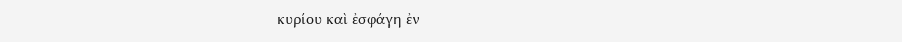κυρίου καὶ ἐσφάγη ἐν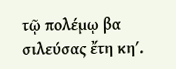τῷ πολέμῳ βα σιλεύσας ἔτη κηʹ.